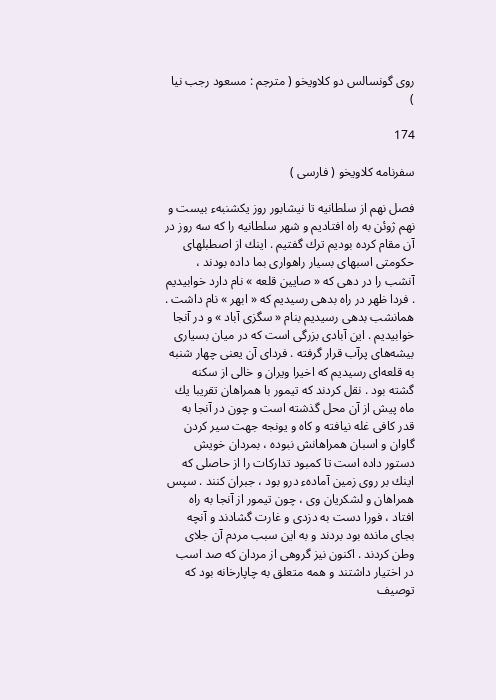روى گونسالس دو كلاويخو ( مترجم : مسعود رجب نيا )

174

سفرنامه كلاويخو ( فارسى )

فصل نهم از سلطانيه تا نيشابور روز يكشنبهء بيست و نهم ژوئن به راه افتاديم و شهر سلطانيه را كه سه روز در آن مقام كرده بوديم ترك گفتيم . اينك از اصطبلهاى حكومتى اسبهاى بسيار راهوارى بما داده بودند ، آنشب را در دهى كه « صايين قلعه » نام دارد خوابيديم . فردا ظهر در راه بدهى رسيديم كه « ابهر » نام داشت . همانشب بدهى رسيديم بنام « سگزى آباد » و در آنجا خوابيديم . اين آبادى بزرگى است كه در ميان بسيارى بيشه‌هاى پرآب قرار گرفته . فرداى آن يعنى چهار شنبه به قلعه‌اى رسيديم كه اخيرا ويران و خالى از سكنه گشته بود . نقل كردند كه تيمور با همراهان تقريبا يك ماه پيش از آن محل گذشته است و چون در آنجا به قدر كافى غله نيافته و كاه و يونجه جهت سير كردن گاوان و اسبان همراهانش نبوده ، بمردان خويش دستور داده است تا كمبود تداركات را از حاصلى كه اينك بر روى زمين آمادهء درو بود ، جبران كنند . سپس همراهان و لشكريان وى ، چون تيمور از آنجا به راه افتاد ، فورا دست به دزدى و غارت گشادند و آنچه بجاى مانده بود بردند و به اين سبب مردم آن جلاى وطن كردند . اكنون نيز گروهى از مردان كه صد اسب در اختيار داشتند و همه متعلق به چاپارخانه بود كه توصيف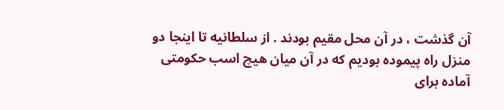آن گذشت ، در آن محل مقيم بودند . از سلطانيه تا اينجا دو منزل راه پيموده بوديم كه در آن ميان هيچ اسب حكومتى آماده براى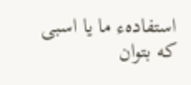استفادهء ما يا اسبى كه بتوان